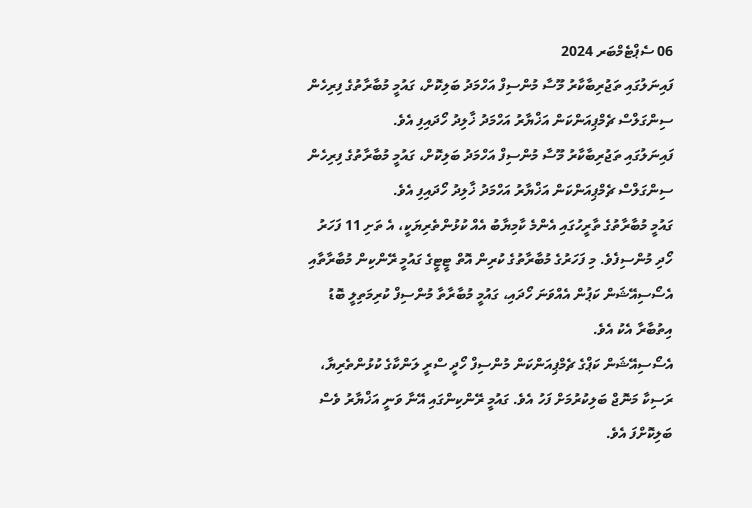06 ސެޕްޓެމްބަރ 2024
ފައިނަލުގައި ތަޖުރިބާކާރު މޫސާ މުންސިފް އަހްމަދު ބަލިކޮށް، ގައުމީ މުބާރާތުގެ ފިރިހެން ސިންގަލްސް ޗެމްޕިއަންކަން އަޚްޔާރު އަހްމަދު ޚާލިދު ހޯދައިފި އެވެ.
ފައިނަލުގައި ތަޖުރިބާކާރު މޫސާ މުންސިފް އަހްމަދު ބަލިކޮށް، ގައުމީ މުބާރާތުގެ ފިރިހެން ސިންގަލްސް ޗެމްޕިއަންކަން އަޚްޔާރު އަހްމަދު ޚާލިދު ހޯދައިފި އެވެ.
ގައުމީ މުބާރާތުގެ ތާރީހުގައި އެންމެ ކާމިޔާބު އެއް ކުޅުންތެރިޔަކީ، އެ ތަށި 11 ފަހަރު ހޯދި މުންސިފެވެ. މި ފަހަރުގެ މުބާރާތުގެ ކުރިން އޮތް ޓީޓީގެ ގައުމީ ރޭންކިން މުބާރާތާއި އެސޯސިއޭޝަން ކަޕުން އެއްވަނަ ހޯދައި، ގައުމީ މުބާރާތާ މުންސިފް ކުރިމަތިލީ ބޮޑު އިތުބާރާ އެކު އެވެ.
އެސޯސިއޭޝަން ކަޕްގެ ޗެމްޕިއަންކަން މުންސިފް ހޯދީ ސްރީ ލަންކާގެ ކުޅުންތެރިޔާ، ރަސިކާ މަނޮޖް ބަލިކުރުމަށް ފަހު އެވެ. ގައުމީ ރޭންކިންގައި އޭނާ ވަނީ އަޚްޔާރު ވެސް ބަލިކޮށްފަ އެވެ.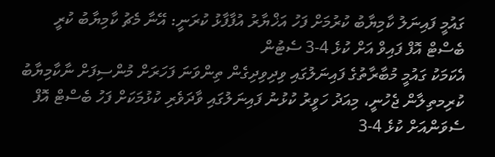ގައުމީ ފައިނަލު ކާމިޔާބު ކުރުމަށް ފަހު އަޚްޔާރު އުފާފާޅު ކުރަނީ: އޭނާ މެޗު ކާމިޔާބު ކުރީ ބެސްޓް އޮފް ފައިވް އަށް ކުޅެ 4-3 ސެޓުން
އެކަމަކު ގައުމީ މުބާރާތުގެ ފައިނަލުގައި ވިދިވިދިގެން ތިންވަނަ ފަހަރަށް މުންސިފަށް ނާކާމިޔާބު ކުރިމތިލާން ޖެހުނީ، މިއަދު ހަވީރު ކުޅުނު ފައިނަލުގައި ވާދަވެރި ކުޅުމަކަށް ފަހު ބެސްޓް އޮފް ސެވަންއަށް ކުޅެ 4-3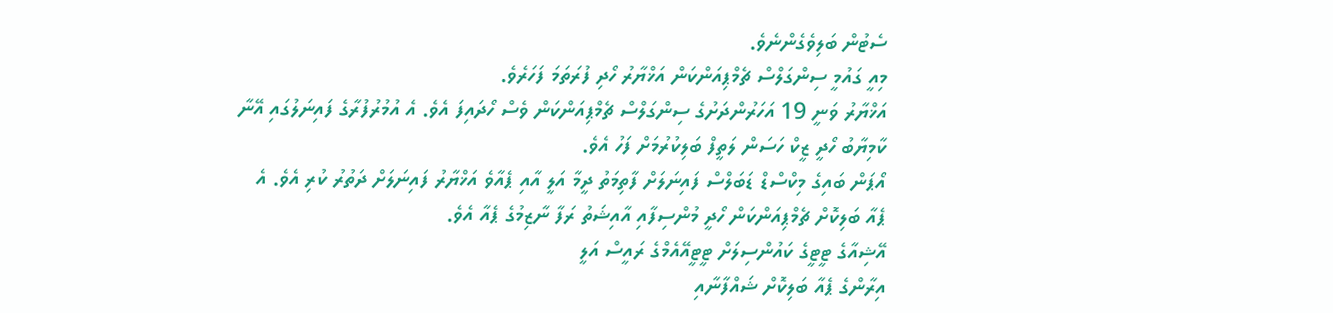ސެޓުން ބަލިވެގެންނެވެ.
މިއީ ގައުމީ ސިންގަލްސް ޗެމްޕިއަންކަން އަޚްޔާރު ހޯދި ފުރަތަމަ ފަހަރެވެ.
އަޚްޔާރު ވަނީ 19 އަހަރުންދަށުގެ ސިންގަލްސް ޗެމްޕިއަންކަން ވެސް ހޯދައިފަ އެވެ. އެ އުމުރުފުރާގެ ފައިނަލުގައި އޭނާ ކާމިޔާބު ހޯދީ ޒީކް ހަސަން ލަތީފް ބަލިކުރުމަށް ފަހު އެވެ.
އޯޕަން ބައިގެ މިކްސްޑް ޑަބަލްސް ފައިނަލަށް ފާތިމަތު ދީމާ އަލީ އާއި ޕެއާވެ އަޚްޔާރު ފައިނަލަށް ދަތުރު ކުރި އެވެ. އެ ޕެއާ ބަލިކޮށް ޗެމްޕިއަންކަން ހޯދީ މުންސިފާއި އާއިޝަތު ރަފާ ނާޒިމުގެ ޕެއާ އެވެ.
އޭޝިއާގެ ޓީޓީގެ ކައުންސިލަށް ޓީޓީއޭއެމްގެ ރައީސް އަލީ
އިރާންގެ ޕެއާ ބަލިކޮށް ޝައްފާނާއި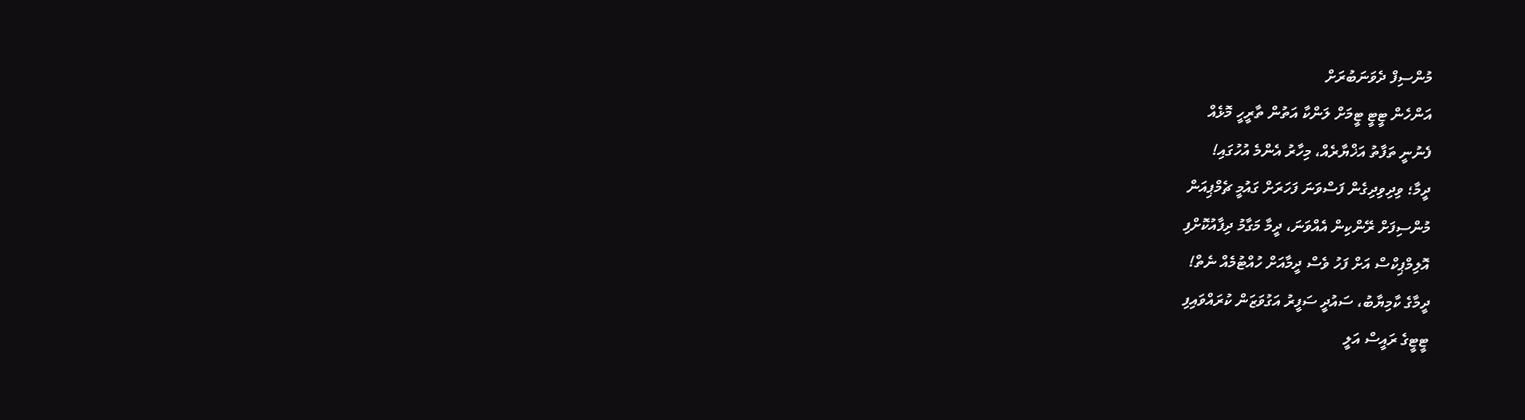މުންސިފް ދެވަނަބުރަށް
އަންހެން ޓީޓީ ޓީމަށް ލަންކާ އަތުން ތާރީހީ މޮޅެއް
ފެނުނީ ތަފާތު އަޚްޔާރެއް، މިހާރު އެންމެ އުހުގައި!
ދީމާ؛ ވިދިވިދިގެން ފަސްވަނަ ފަހަރަށް ގައުމީ ޗެމްޕިއަން
މުންސިފަށް ރޭންކިން އެއްވަނަ، ދީމާ މަގާމު ދިފާއުކޮށްފި
އޮލިމްޕިކްސް އަށް ފަހު ވެސް ދީމާއަށް ހުއްޓުމެއް ނެތް!
ދީމާގެ ކާމިޔާބު، ސައުދީ ސަފީރު އަގުވަޒަން ކުރައްވައިފި
ޓީޓީގެ ރައީސް އަލީ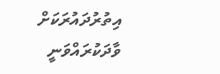އިތުރުދައުރަކަށް ވާދަކުރައްވަނީ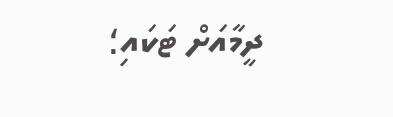ދީމާއަށް ޓަކައި؛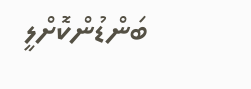ބަންޑުންކޮށްލީ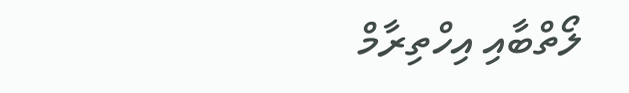ލޯތްބާއި އިހްތިރާމް